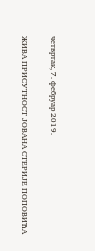четвртак, 7. фебруар 2019.

ЖИВА ПРИСУТНОСТ ЈОВАНА СТЕРИЈЕ ПОПОВИЋА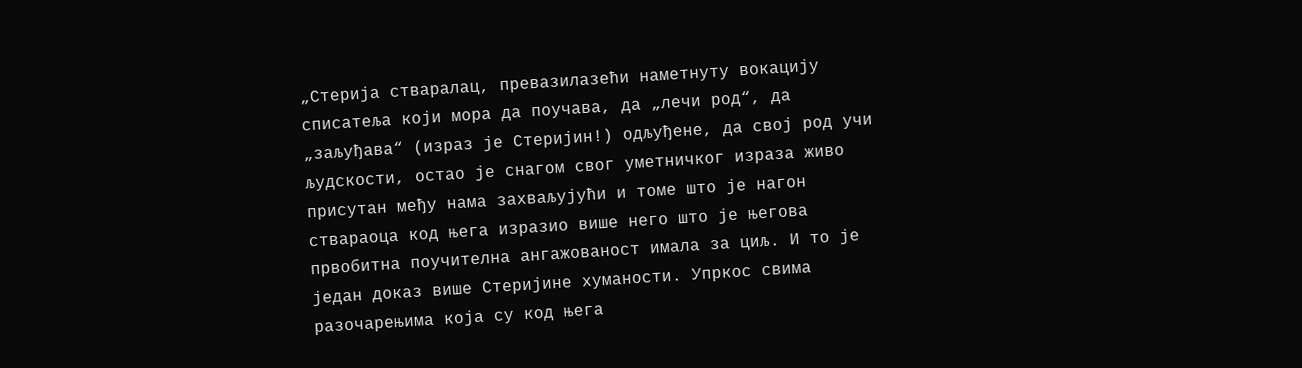„Стерија стваралац, превазилазећи наметнуту вокацију списатеља који мора да поучава, да „лечи род“, да „заљуђава“ (израз је Стеријин!) одљуђене, да свој род учи људскости, остао је снагом свог уметничког израза живо присутан међу нама захваљујући и томе што је нагон ствараоца код њега изразио више него што је његова првобитна поучителна ангажованост имала за циљ. И то је један доказ више Стеријине хуманости. Упркос свима разочарењима која су код њега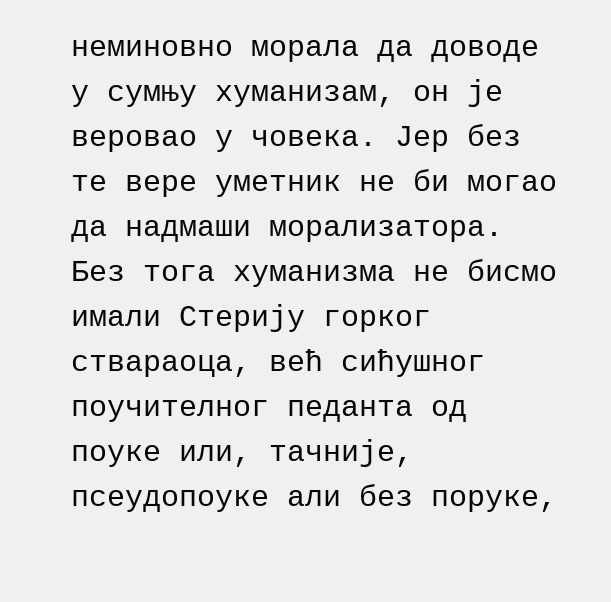неминовно морала да доводе у сумњу хуманизам, он је веровао у човека. Јер без те вере уметник не би могао да надмаши морализатора. Без тога хуманизма не бисмо имали Стерију горког ствараоца, већ сићушног поучителног педанта од поуке или, тачније, псеудопоуке али без поруке,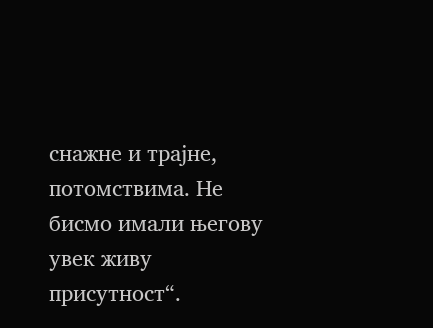снажне и трајне, потомствима. Не бисмо имали његову увек живу присутност“.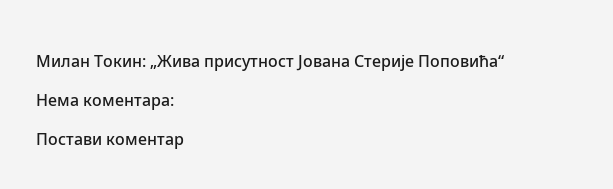Милан Токин: „Жива присутност Јована Стерије Поповића“

Нема коментара:

Постави коментар